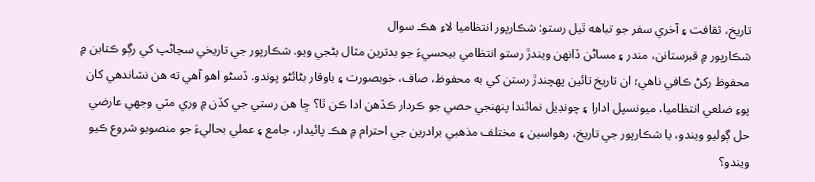تاريخ، ثقافت ۽ آخري سفر جو تباهه ٿيل رستو: شڪارپور انتظاميا لاءِ هڪ سوال
شڪارپور ۾ قبرستانن، مندر ۽ مساڻن ڏانهن ويندڙ رستو انتظامي بيحسيءَ جو بدترين مثال بڻجي ويو. شڪارپور جي تاريخي سڃاڻپ کي رڳو ڪتابن ۾ محفوظ رکڻ ڪافي ناهي؛ ان تاريخ تائين پهچندڙ رستن کي به محفوظ، صاف، خوبصورت ۽ باوقار بڻائڻو پوندو. ڏسڻو اهو آهي ته هن نشاندهي کان پوءِ ضلعي انتظاميا، ميونسپل ادارا ۽ چونڊيل نمائندا پنهنجي حصي جو ڪردار ڪڏهن ادا ڪن ٿا؟ ڇا هن رستي جي کڏن ۾ وري مٽي وجھي عارضي حل ڳوليو ويندو، يا شڪارپور جي تاريخ، رهواسين ۽ مختلف مذهبي برادرين جي احترام ۾ هڪ پائيدار، جامع ۽ عملي بحاليءَ جو منصوبو شروع ڪيو ويندو؟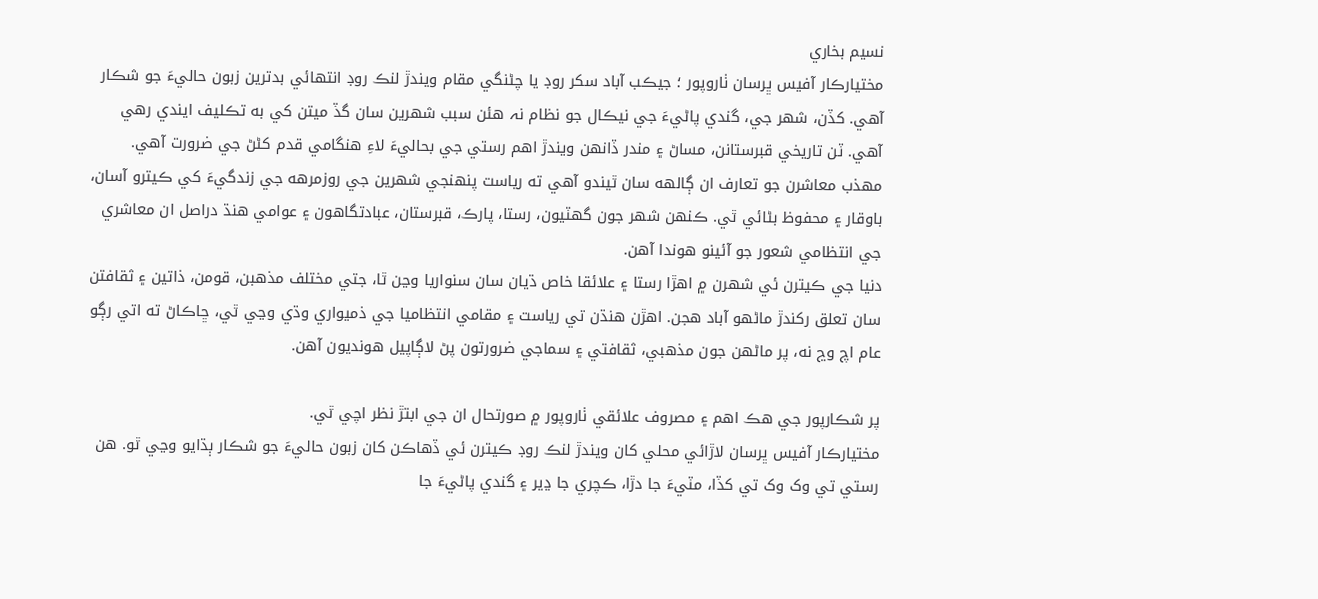نسيم بخاري
مختيارڪار آفيس ڀرسان ٺاروپور ؛ جيڪب آباد سکر روڊ يا چڻنگي مقام ويندڙ لنڪ روڊ انتھائي بدترين زبون حاليءَ جو شڪار آھي. کڏن، شھر جي، گندي پاڻيءَ جي نيڪال جو نظام نہ ھئن سبب شهرين سان گڏ ميتن کي به تڪليف ايندي رھي آھي. ٽن تاريخي قبرستانن، مساڻ ۽ مندر ڏانهن ويندڙ اهم رستي جي بحاليءَ لاءِ هنگامي قدم کڻڻ جي ضرورت آھي.
مهذب معاشرن جو تعارف ان ڳالهه سان ٿيندو آهي ته رياست پنهنجي شهرين جي روزمرهه جي زندگيءَ کي ڪيترو آسان، باوقار ۽ محفوظ بڻائي ٿي. ڪنهن شهر جون گهٽيون، رستا، پارڪ، قبرستان، عبادتگاهون ۽ عوامي هنڌ دراصل ان معاشري جي انتظامي شعور جو آئينو هوندا آهن.
دنيا جي ڪيترن ئي شهرن ۾ اهڙا رستا ۽ علائقا خاص ڌيان سان سنواريا وڃن ٿا، جتي مختلف مذهبن، قومن، ذاتين ۽ ثقافتن سان تعلق رکندڙ ماڻهو آباد هجن. اهڙن هنڌن تي رياست ۽ مقامي انتظاميا جي ذميواري وڌي وڃي ٿي، ڇاڪاڻ ته اتي رڳو عام اچ وڃ نه، پر ماڻهن جون مذهبي، ثقافتي ۽ سماجي ضرورتون پڻ لاڳاپيل هونديون آهن.

پر شڪارپور جي هڪ اهم ۽ مصروف علائقي ٺاروپور ۾ صورتحال ان جي ابتڙ نظر اچي ٿي.
مختيارڪار آفيس ڀرسان لاڙائي محلي کان ويندڙ لنڪ روڊ ڪيترن ئي ڏهاڪن کان زبون حاليءَ جو شڪار ٻڌايو وڃي ٿو. هن رستي تي وک وک تي کڏا، مٽيءَ جا دڙا، ڪچري جا ڍير ۽ گندي پاڻيءَ جا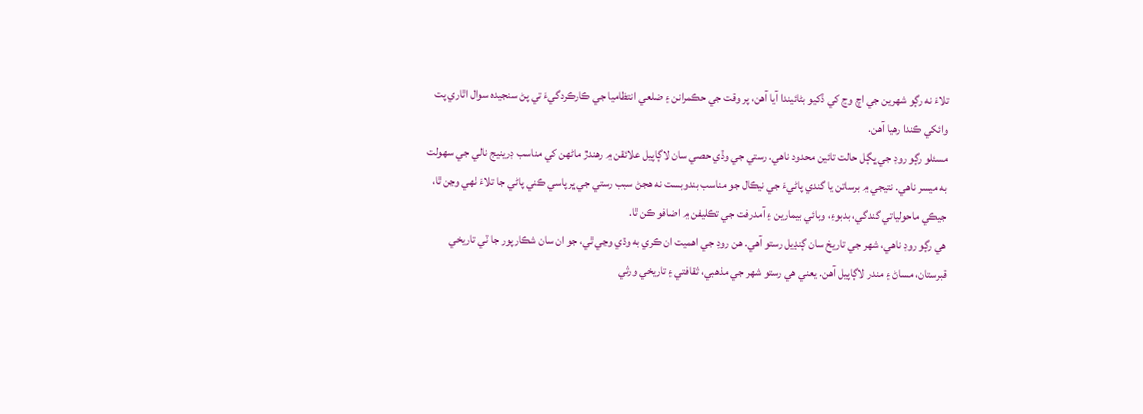تلاءَ نه رڳو شهرين جي اچ وڃ کي ڏکيو بڻائيندا آيا آهن، پر وقت جي حڪمرانن ۽ ضلعي انتظاميا جي ڪارڪردگيءَ تي پڻ سنجيده سوال اٿاري پت وائکي ڪندا رهيا آهن.
مسئلو رڳو روڊ جي ڀڳل حالت تائين محدود ناهي. رستي جي وڏي حصي سان لاڳاپيل علائقن ۾ رهندڙ ماڻهن کي مناسب ڊرينيج نالي جي سهولت به ميسر ناهي. نتيجي ۾ برساتن يا گندي پاڻيءَ جي نيڪال جو مناسب بندوبست نه هجڻ سبب رستي جي ڀرپاسي ڪني پاڻي جا تلاءَ ٺهي وڃن ٿا، جيڪي ماحولياتي گندگي، بدبوءِ، وبائي بيمارين ۽ آمدرفت جي تڪليفن ۾ اضافو ڪن ٿا.
هي رڳو روڊ ناهي، شهر جي تاريخ سان ڳنڍيل رستو آهي. هن روڊ جي اهميت ان ڪري به وڌي وڃي ٿي، جو ان سان شڪارپور جا ٽي تاريخي قبرستان، مساڻ ۽ مندر لاڳاپيل آهن. يعني هي رستو شهر جي مذهبي، ثقافتي ۽ تاريخي ورثي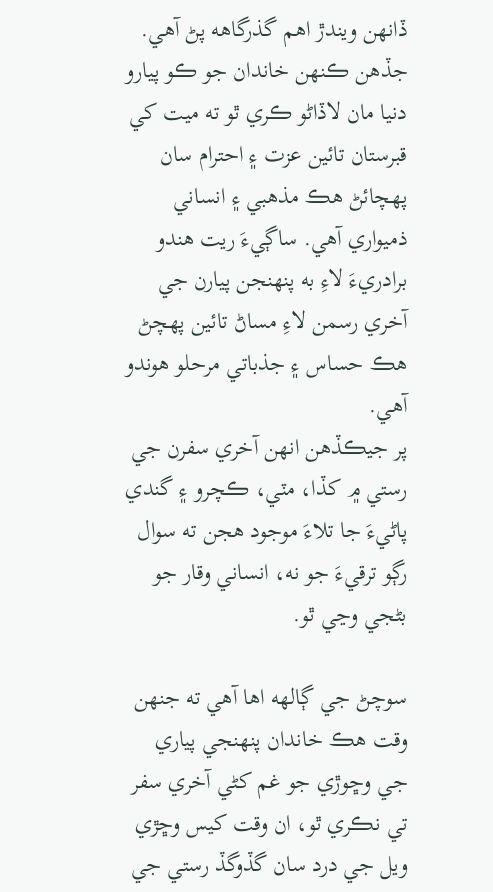ڏانهن ويندڙ اهم گذرگاهه پڻ آهي.
جڏهن ڪنهن خاندان جو ڪو پيارو دنيا مان لاڏاڻو ڪري ٿو ته ميت کي قبرستان تائين عزت ۽ احترام سان پهچائڻ هڪ مذهبي ۽ انساني ذميواري آهي. ساڳيءَ ريت هندو برادريءَ لاءِ به پنهنجن پيارن جي آخري رسمن لاءِ مساڻ تائين پهچڻ هڪ حساس ۽ جذباتي مرحلو هوندو آهي.
پر جيڪڏهن انهن آخري سفرن جي رستي ۾ کڏا، مٽي، ڪچرو ۽ گندي پاڻيءَ جا تلاءَ موجود هجن ته سوال رڳو ترقيءَ جو نه، انساني وقار جو بڻجي وڃي ٿو.

سوچڻ جي ڳالهه اھا آهي ته جنهن وقت هڪ خاندان پنهنجي پياري جي وڇوڙي جو غم کڻي آخري سفر تي نڪري ٿو، ان وقت کيس وڇڙي ويل جي درد سان گڏوگڏ رستي جي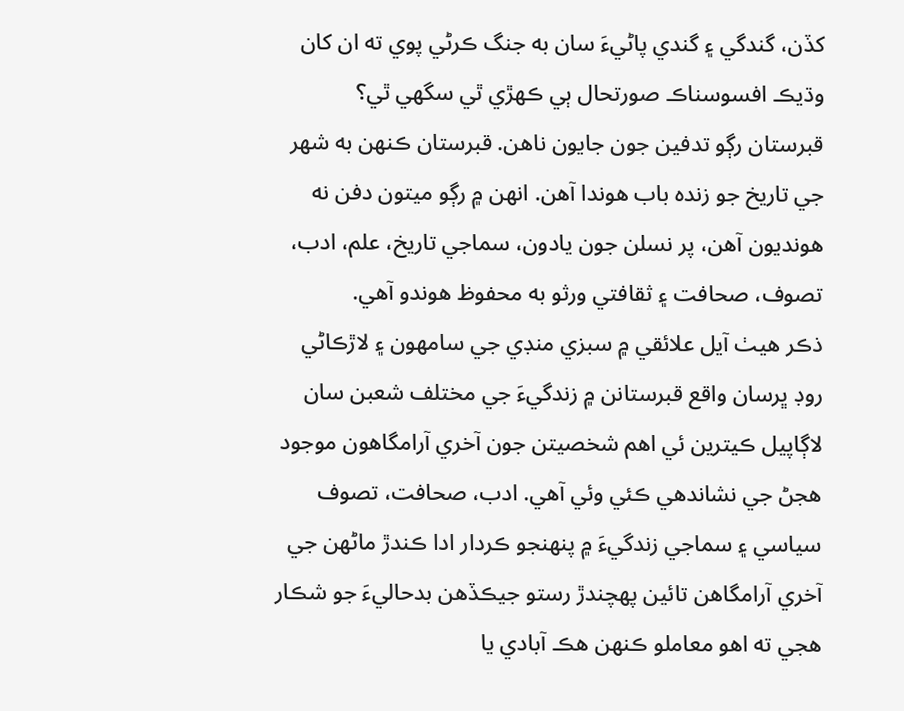کڏن، گندگي ۽ گندي پاڻيءَ سان به جنگ ڪرڻي پوي ته ان کان وڌيڪ افسوسناڪ صورتحال ٻي ڪهڙي ٿي سگهي ٿي؟
قبرستان رڳو تدفين جون جايون ناهن. قبرستان ڪنهن به شهر جي تاريخ جو زنده باب هوندا آهن. انهن ۾ رڳو ميتون دفن نه هونديون آهن، پر نسلن جون يادون، سماجي تاريخ، علم، ادب، تصوف، صحافت ۽ ثقافتي ورثو به محفوظ هوندو آهي.
ذڪر هيٺ آيل علائقي ۾ سبزي منڊي جي سامهون ۽ لاڙڪاڻي روڊ ڀرسان واقع قبرستانن ۾ زندگيءَ جي مختلف شعبن سان لاڳاپيل ڪيترين ئي اهم شخصيتن جون آخري آرامگاهون موجود هجڻ جي نشاندهي ڪئي وئي آهي. ادب، صحافت، تصوف سياسي ۽ سماجي زندگيءَ ۾ پنهنجو ڪردار ادا ڪندڙ ماڻهن جي آخري آرامگاهن تائين پهچندڙ رستو جيڪڏهن بدحاليءَ جو شڪار هجي ته اهو معاملو ڪنهن هڪ آبادي يا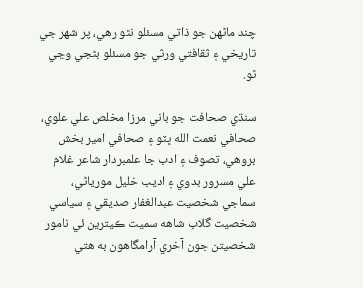چند ماڻهن جو ذاتي مسئلو نٿو رهي، پر شهر جي تاريخي ۽ ثقافتي ورثي جو مسئلو بڻجي وڃي ٿو.

سنڌي صحافت جو باني مرزا مخلص علي علوي، صحافي نعمت الله ڀٽو ۽ صحافي امير بخش بروهي، تصوف ۽ ادب جا علمبردار شاعر غلام علي مسرور بدوي ۽ اديب خليل مورياڻي، سماجي شخصيت عبدالغفار صديقي ۽ سياسي شخصيت گلاب شاهه سميت ڪيترين ئي نامور شخصيتن جون آخري آرامگاهون به هتي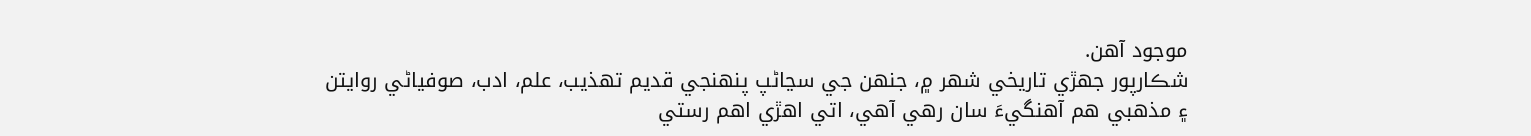موجود آهن.
شڪارپور جهڙي تاريخي شهر ۾، جنهن جي سڃاڻپ پنهنجي قديم تهذيب، علم، ادب، صوفياڻي روايتن ۽ مذهبي هم آهنگيءَ سان رهي آهي، اتي اهڙي اهم رستي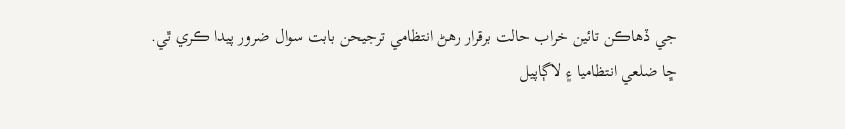جي ڏهاڪن تائين خراب حالت برقرار رهڻ انتظامي ترجيحن بابت سوال ضرور پيدا ڪري ٿي.
ڇا ضلعي انتظاميا ۽ لاڳاپيل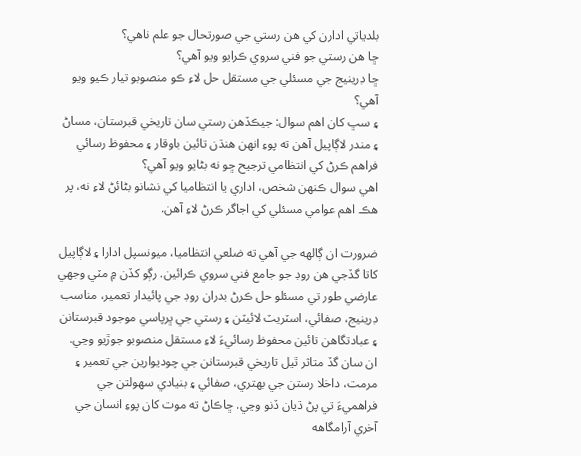بلدياتي ادارن کي هن رستي جي صورتحال جو علم ناهي؟
ڇا هن رستي جو فني سروي ڪرايو ويو آهي؟
ڇا ڊرينيج جي مسئلي جي مستقل حل لاءِ ڪو منصوبو تيار ڪيو ويو آهي؟
۽ سڀ کان اهم سوال: جيڪڏهن رستي سان تاريخي قبرستان، مساڻ ۽ مندر لاڳاپيل آهن ته پوءِ انهن هنڌن تائين باوقار ۽ محفوظ رسائي فراهم ڪرڻ کي انتظامي ترجيح ڇو نه بڻايو ويو آهي؟
اهي سوال ڪنهن شخص، اداري يا انتظاميا کي نشانو بڻائڻ لاءِ نه، پر هڪ اهم عوامي مسئلي کي اجاگر ڪرڻ لاءِ آهن.

ضرورت ان ڳالهه جي آهي ته ضلعي انتظاميا، ميونسپل ادارا ۽ لاڳاپيل کاتا گڏجي هن روڊ جو جامع فني سروي ڪرائين. رڳو کڏن ۾ مٽي وجهي عارضي طور تي مسئلو حل ڪرڻ بدران روڊ جي پائيدار تعمير، مناسب ڊرينيج، صفائي، اسٽريٽ لائيٽن ۽ رستي جي ڀرپاسي موجود قبرستانن ۽ عبادتگاهن تائين محفوظ رسائيءَ لاءِ مستقل منصوبو جوڙيو وڃي.
ان سان گڏ متاثر ٿيل تاريخي قبرستانن جي چوديوارين جي تعمير ۽ مرمت، داخلا رستن جي بهتري، صفائي ۽ بنيادي سهولتن جي فراهميءَ تي پڻ ڌيان ڏنو وڃي. ڇاڪاڻ ته موت کان پوءِ انسان جي آخري آرامگاهه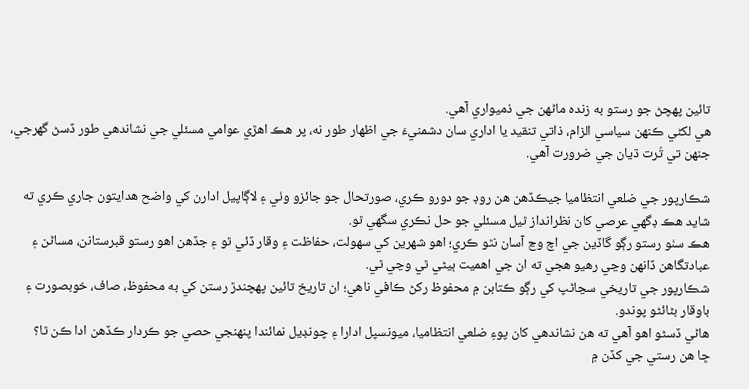تائين پهچڻ جو رستو به زنده ماڻهن جي ذميواري آهي.
هي لکڻي ڪنهن سياسي الزام، ذاتي تنقيد يا اداري سان دشمنيءَ جي اظهار طور نه، پر هڪ اهڙي عوامي مسئلي جي نشاندهي طور ڏسڻ گهرجي، جنهن تي تُرت ڌيان جي ضرورت آهي.

شڪارپور جي ضلعي انتظاميا جيڪڏهن هن روڊ جو دورو ڪري، صورتحال جو جائزو وٺي ۽ لاڳاپيل ادارن کي واضح هدايتون جاري ڪري ته شايد هڪ ڊگهي عرصي کان نظرانداز ٿيل مسئلي جو حل نڪري سگهي ٿو.
هڪ سٺو رستو رڳو گاڏين جي اچ وڃ آسان نٿو ڪري؛ اهو شهرين کي سهولت، حفاظت ۽ وقار ڏئي ٿو ۽ جڏهن اهو رستو قبرستانن، مساڻن ۽ عبادتگاهن ڏانهن وڃي رهيو هجي ته ان جي اهميت ٻيڻي ٿي وڃي ٿي.
شڪارپور جي تاريخي سڃاڻپ کي رڳو ڪتابن ۾ محفوظ رکڻ ڪافي ناهي؛ ان تاريخ تائين پهچندڙ رستن کي به محفوظ، صاف، خوبصورت ۽ باوقار بڻائڻو پوندو.
هاڻي ڏسڻو اهو آهي ته هن نشاندهي کان پوءِ ضلعي انتظاميا، ميونسپل ادارا ۽ چونڊيل نمائندا پنهنجي حصي جو ڪردار ڪڏهن ادا ڪن ٿا؟
ڇا هن رستي جي کڏن ۾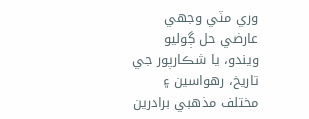وري مٽي وجھي عارضي حل ڳوليو ويندو، يا شڪارپور جي تاريخ، رهواسين ۽ مختلف مذهبي برادرين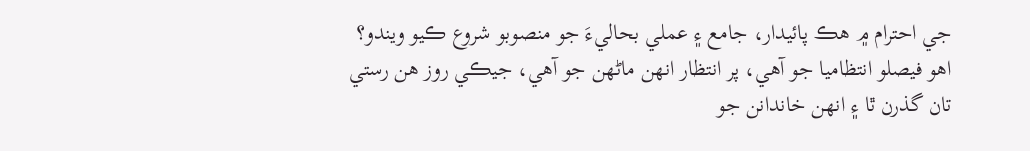جي احترام ۾ هڪ پائيدار، جامع ۽ عملي بحاليءَ جو منصوبو شروع ڪيو ويندو؟
اهو فيصلو انتظاميا جو آهي، پر انتظار انهن ماڻهن جو آهي، جيڪي روز هن رستي تان گذرن ٿا ۽ انهن خاندانن جو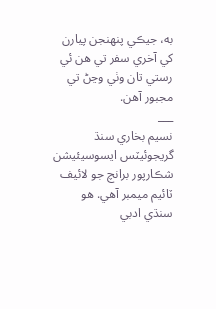به، جيڪي پنهنجن پيارن کي آخري سفر تي هن ئي رستي تان وٺي وڃڻ تي مجبور آهن.
___
نسيم بخاري سنڌ گريجوئيٽس ايسوسيئيشن شڪارپور برانچ جو لائيف ٽائيم ميمبر آهي. هو سنڌي ادبي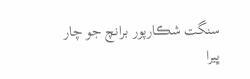سنگت شڪارپور برانچ جو چار ڀيرا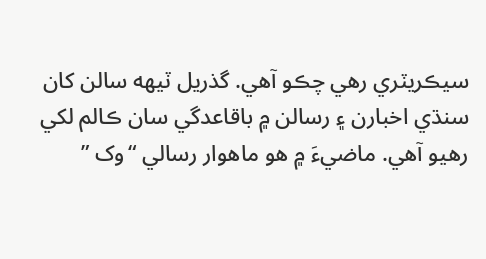سيڪريٽري رهي چڪو آهي. گذريل ٽيهه سالن کان سنڌي اخبارن ۽ رسالن ۾ باقاعدگي سان ڪالم لکي رهيو آهي. ماضيءَ ۾ هو ماهوار رسالي “وک ”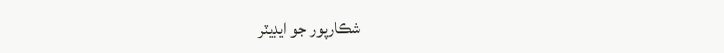شڪارپور جو ايڊيٽر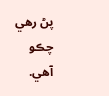پڻ رهي چڪو آهي.